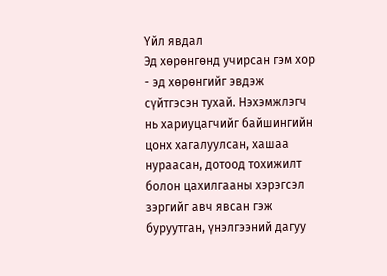Үйл явдал
Эд хөрөнгөнд учирсан гэм хор - эд хөрөнгийг эвдэж сүйтгэсэн тухай. Нэхэмжлэгч нь хариуцагчийг байшингийн цонх хагалуулсан, хашаа нураасан, дотоод тохижилт болон цахилгааны хэрэгсэл зэргийг авч явсан гэж буруутган, үнэлгээний дагуу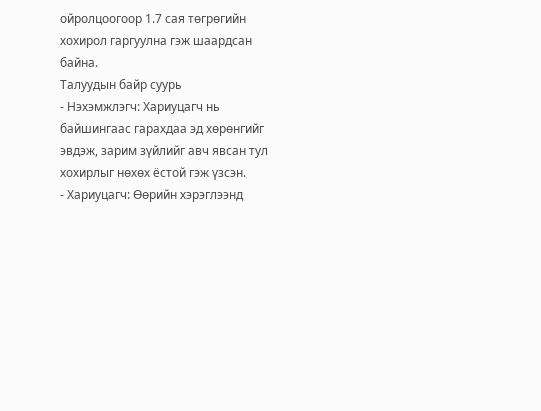ойролцоогоор 1.7 сая төгрөгийн хохирол гаргуулна гэж шаардсан байна.
Талуудын байр суурь
- Нэхэмжлэгч: Хариуцагч нь байшингаас гарахдаа эд хөрөнгийг эвдэж, зарим зүйлийг авч явсан тул хохирлыг нөхөх ёстой гэж үзсэн.
- Хариуцагч: Өөрийн хэрэглээнд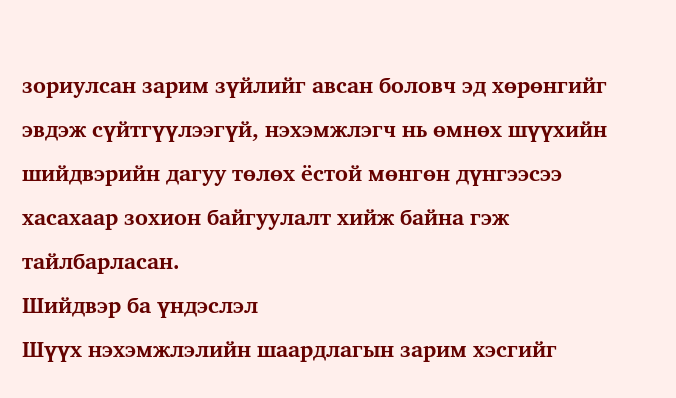зориулсан зарим зүйлийг авсан боловч эд хөрөнгийг эвдэж сүйтгүүлээгүй, нэхэмжлэгч нь өмнөх шүүхийн шийдвэрийн дагуу төлөх ёстой мөнгөн дүнгээсээ хасахаар зохион байгуулалт хийж байна гэж тайлбарласан.
Шийдвэр ба үндэслэл
Шүүх нэхэмжлэлийн шаардлагын зарим хэсгийг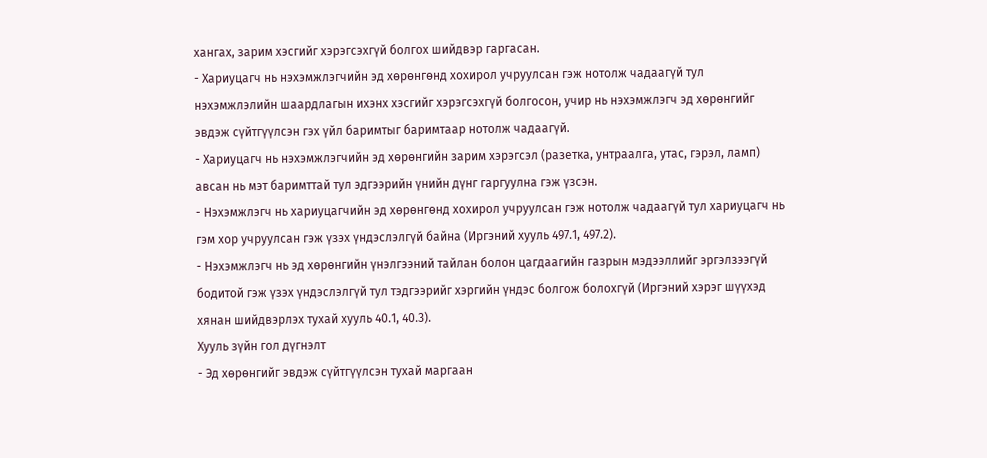хангах, зарим хэсгийг хэрэгсэхгүй болгох шийдвэр гаргасан.
- Хариуцагч нь нэхэмжлэгчийн эд хөрөнгөнд хохирол учруулсан гэж нотолж чадаагүй тул нэхэмжлэлийн шаардлагын ихэнх хэсгийг хэрэгсэхгүй болгосон, учир нь нэхэмжлэгч эд хөрөнгийг эвдэж сүйтгүүлсэн гэх үйл баримтыг баримтаар нотолж чадаагүй.
- Хариуцагч нь нэхэмжлэгчийн эд хөрөнгийн зарим хэрэгсэл (разетка, унтраалга, утас, гэрэл, ламп) авсан нь мэт баримттай тул эдгээрийн үнийн дүнг гаргуулна гэж үзсэн.
- Нэхэмжлэгч нь хариуцагчийн эд хөрөнгөнд хохирол учруулсан гэж нотолж чадаагүй тул хариуцагч нь гэм хор учруулсан гэж үзэх үндэслэлгүй байна (Иргэний хууль 497.1, 497.2).
- Нэхэмжлэгч нь эд хөрөнгийн үнэлгээний тайлан болон цагдаагийн газрын мэдээллийг эргэлзээгүй бодитой гэж үзэх үндэслэлгүй тул тэдгээрийг хэргийн үндэс болгож болохгүй (Иргэний хэрэг шүүхэд хянан шийдвэрлэх тухай хууль 40.1, 40.3).
Хууль зүйн гол дүгнэлт
- Эд хөрөнгийг эвдэж сүйтгүүлсэн тухай маргаан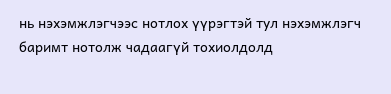нь нэхэмжлэгчээс нотлох үүрэгтэй тул нэхэмжлэгч баримт нотолж чадаагүй тохиолдолд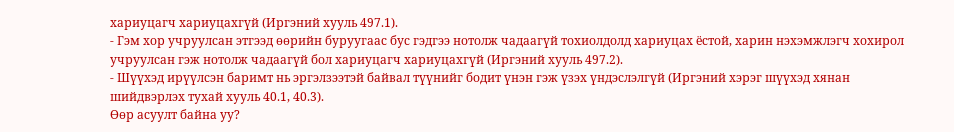хариуцагч хариуцахгүй (Иргэний хууль 497.1).
- Гэм хор учруулсан этгээд өөрийн буруугаас бус гэдгээ нотолж чадаагүй тохиолдолд хариуцах ёстой, харин нэхэмжлэгч хохирол учруулсан гэж нотолж чадаагүй бол хариуцагч хариуцахгүй (Иргэний хууль 497.2).
- Шүүхэд ирүүлсэн баримт нь эргэлзээтэй байвал түүнийг бодит үнэн гэж үзэх үндэслэлгүй (Иргэний хэрэг шүүхэд хянан шийдвэрлэх тухай хууль 40.1, 40.3).
Өөр асуулт байна уу?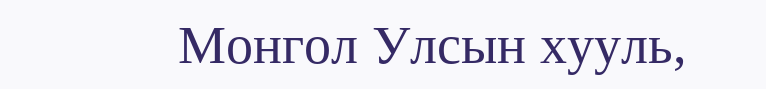Монгол Улсын хууль,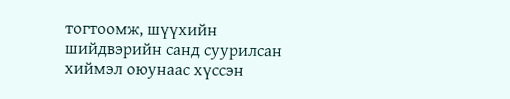тогтоомж, шүүхийн шийдвэрийн санд суурилсан хиймэл оюунаас хүссэн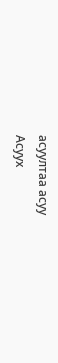асуултаа асуу
Асуух